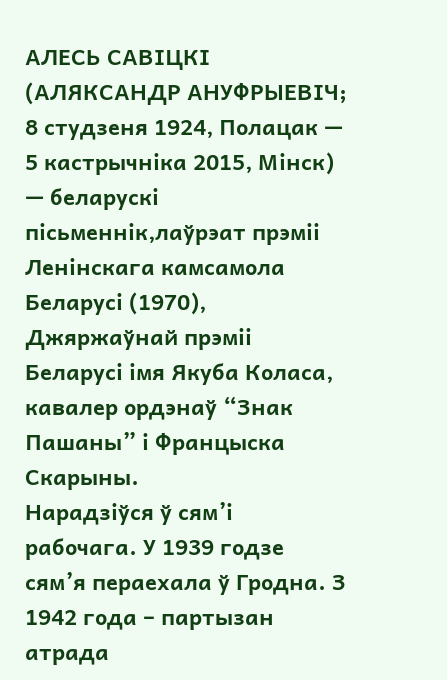АЛЕСЬ САВІЦКІ (АЛЯКСАНДР АНУФРЫЕВІЧ; 8 студзеня 1924, Полацак — 5 кастрычніка 2015, Мінск) — беларускі пісьменнік,лаўрэат прэміі Ленінскага камсамола Беларусі (1970), Джяржаўнай прэміі Беларусі імя Якуба Коласа, кавалер ордэнаў “Знак Пашаны” і Францыска Скарыны.
Нарадзіўся ў сям’і рабочага. У 1939 годзе сям’я пераехала ў Гродна. З 1942 года – партызан атрада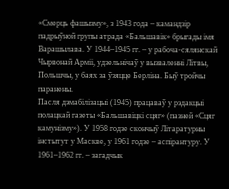«Смерць фашызму», з 1943 года – камандзір падрыўной групы атрада «Бальшавік» брыгады імя Варашылава. У 1944–1945 гг. – у рабоча-сялянскай Чырвонай Арміі, удзельнічаў у вызваленні Літвы, Польшчы, у баях за ўзяцце Берліна. Быў тройчы паранены.
Пасля дэмабілізацыі (1945) працаваў у рэдакцыі полацкай газеты «Бальшавіцкі сцяг» (пазней «Сцяг камунізму»). У 1958 годзе скончыў Літаратурны інстытут у Маскве, у 1961 годзе – аспірантуру. У 1961–1962 гг. – загадчык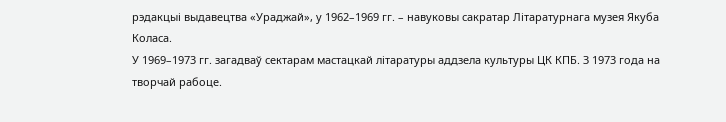рэдакцыі выдавецтва «Ураджай», у 1962–1969 гг. – навуковы сакратар Літаратурнага музея Якуба Коласа.
У 1969–1973 гг. загадваў сектарам мастацкай літаратуры аддзела культуры ЦК КПБ. З 1973 года на творчай рабоце.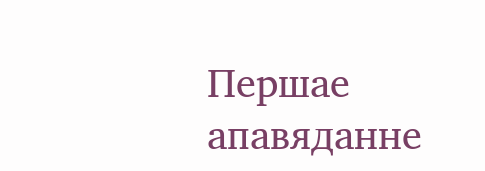Першае апавяданне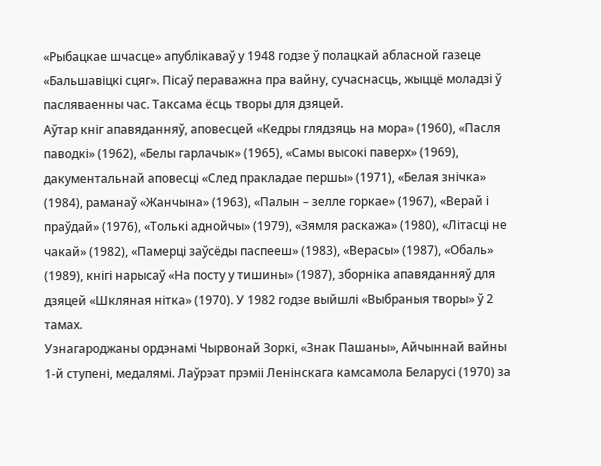«Рыбацкае шчасце» апублікаваў у 1948 годзе ў полацкай абласной газеце «Бальшавіцкі сцяг». Пісаў пераважна пра вайну, сучаснасць, жыццё моладзі ў пасляваенны час. Таксама ёсць творы для дзяцей.
Аўтар кніг апавяданняў, аповесцей «Кедры глядзяць на мора» (1960), «Пасля паводкі» (1962), «Белы гарлачык» (1965), «Самы высокі паверх» (1969), дакументальнай аповесці «След пракладае першы» (1971), «Белая знічка» (1984), раманаў «Жанчына» (1963), «Палын – зелле горкае» (1967), «Верай і праўдай» (1976), «Толькі аднойчы» (1979), «Зямля раскажа» (1980), «Літасці не чакай» (1982), «Памерці заўсёды паспееш» (1983), «Верасы» (1987), «Обаль» (1989), кнігі нарысаў «На посту у тишины» (1987), зборніка апавяданняў для дзяцей «Шкляная нітка» (1970). У 1982 годзе выйшлі «Выбраныя творы» ў 2 тамах.
Узнагароджаны ордэнамі Чырвонай Зоркі, «Знак Пашаны», Айчыннай вайны 1-й ступені, медалямі. Лаўрэат прэміі Ленінскага камсамола Беларусі (1970) за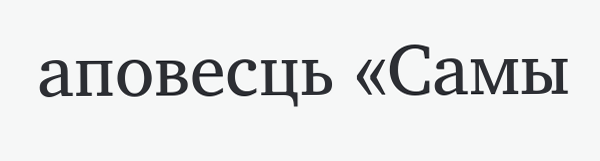аповесць «Самы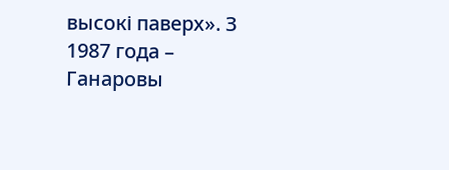высокі паверх». З 1987 года – Ганаровы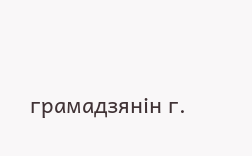грамадзянін г.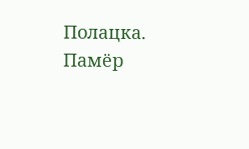Полацка.
Памёр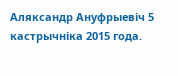Аляксандр Ануфрыевіч 5 кастрычніка 2015 года.